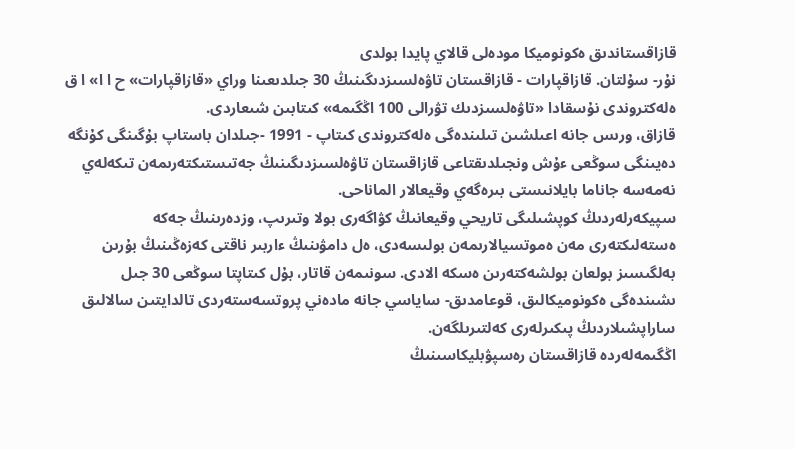قازاقستاندىق ەكونوميكا مودەلى قالاي پايدا بولدى
نۇر- سۇلتان. قازاقپارات - قازاقستان تاۋەلسىزدىگىنىڭ 30 جىلدىعىنا وراي «قازاقپارات» ح ا ا» ا ق ەلەكتروندى نۇسقادا «تاۋەلسىزدىك تۋرالى 100 اڭگىمە» كىتابىن شىعاردى.
قازاق، ورىس جانە اعىلشىن تىلىندەگى ەلەكتروندى كىتاپ - 1991 -جىلدان باستاپ بۇگىنگى كۇنگە دەيىنگى سوڭعى ءۇش ونجىلدىقتاعى قازاقستان تاۋەلسىزدىگىنىڭ جەتىستىكتەرىمەن تىكەلەي نەمەسە جاناما بايلانىستى بىرەگەي وقيعالار الماناحى.
سپيكەرلەردىڭ كوپشىلىگى تاريحي وقيعانىڭ كۋاگەرى بولا وتىرىپ، وزدەرىنىڭ جەكە ەستەلىكتەرى مەن ەموتسيالارىمەن بولىسەدى، ەل دامۋىنىڭ ءاربىر ناقتى كەزەڭىنىڭ بۇرىن بەلگىسىز بولعان بولشەكتەرىن ەسكە الادى. سونىمەن قاتار، بۇل كىتاپتا سوڭعى 30 جىل ىشىندەگى ەكونوميكالىق، قوعامدىق- ساياسي جانە مادەني پروتسەستەردى تالدايتىن سالالىق ساراپشىلاردىڭ پىكىرلەرى كەلتىرىلگەن.
اڭگىمەلەردە قازاقستان رەسپۋبليكاسىنىڭ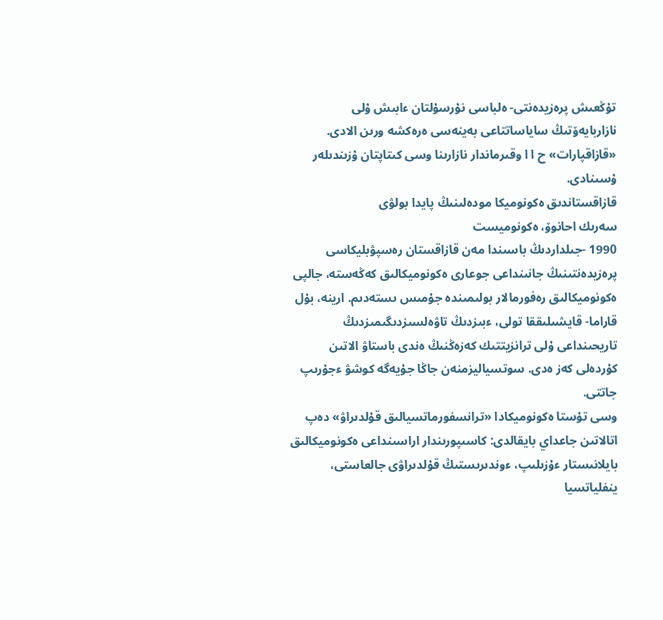تۇڭعىش پرەزيدەنتى- ەلباسى نۇرسۇلتان ءابىش ۇلى نازاربايەۆتىڭ ساياساتتاعى بەينەسى ەرەكشە ورىن الادى.
«قازاقپارات» ح ا ا وقىرماندار نازارىنا وسى كىتاپتان ۇزىندىلەر ۇسىنادى.
قازاقستاندىق ەكونوميكا مودەلىنىڭ پايدا بولۋى
سەرىك احانوۆ، ەكونوميست
1990 -جىلداردىڭ باسىندا مەن قازاقستان رەسپۋبليكاسى پرەزيدەنتىنىڭ جانىنداعى جوعارى ەكونوميكالىق كەڭەستە، جالپى ەكونوميكالىق رەفورمالار بولىمىندە جۇمىس ىستەدىم. ارينە، بۇل قاراما- قايشىلىققا تولى، ءبىزدىڭ تاۋەلسىزدىگىمىزدىڭ تاريحىنداعى ۇلى ترانزيتتىك كەزەڭنىڭ ەندى باستاۋ الاتىن كۇردەلى كەز ەدى. سوتسياليزمنەن جاڭا جۇيەگە كوشۋ ءجۇرىپ جاتتى.
وسى تۇستا ەكونوميكادا «ترانسفورماتسيالىق قۇلدىراۋ» دەپ اتالاتىن جاعداي بايقالدى: كاسىپورىندار اراسىنداعى ەكونوميكالىق بايلانىستار ءۇزىلىپ، ءوندىرىستىڭ قۇلدىراۋى جالعاستى، ينفلياتسيا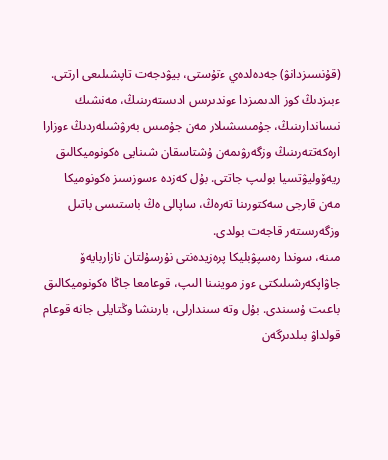(قۇنسىزدانۋ) جەدەلدەي ءتۇستى، بيۋدجەت تاپشىلىعى ارتتى. ءبىزدىڭ كوز الدىمىزدا ءوندىرىس ادىستەرىنىڭ، مەنشىك نىساندارىنىڭ، جۇمىسشىلار مەن جۇمىس بەرۋشىلەردىڭ ءوزارا ارەكەتتەرىنىڭ وزگەرۋىمەن ۇشتاسقان شىنايى ەكونوميكالىق ريەۆوليۋتسيا بولىپ جاتتى. بۇل كەزدە ءسوزسىز ەكونوميكا مەن قارجى سەكتورىنا تەرەڭ، ساپالى ەڭ باستىسى باتىل وزگەرىستەر قاجەت بولدى.
مىنە، سوندا رەسپۋبليكا پرەزيدەنتى نۇرسۇلتان نازاربايەۆ جاۋاپكەرشىلىكتى ءوز موينىنا الىپ، قوعامعا جاڭا ەكونوميكالىق باعىت ۇسىندى. بۇل وتە سىندارلى، بارىنشا وڭتايلى جانە قوعام قولداۋ بىلدىرگەن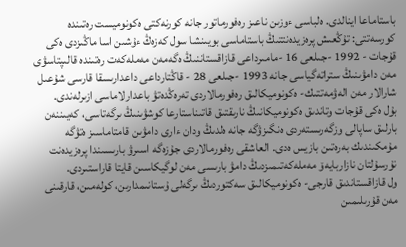باستاماعا اينالدى. ەلباسى ءوزىن ناعىز رەفورماتور جانە كورنەكتى ەكونوميست رەتىندە كورسەتتى: تۇڭعىش پرەزيدەنتتىڭ باستاماسى بويىنشا سول كەزەڭ ءۇشىن اسا ماڭىزدى ەكى قۇجات - 1992 -جىلعى 16 -مامىرداعى قازاقستاننىڭ ەگەمەن مەملەكەت رەتىندە قالىپتاسۋى مەن دامۋىنىڭ ستراتەگياسى جانە 1993 -جىلعى 28 - قاڭتارداعى داعدارىسقا قارسى شۇعىل شارالار مەن الەۋمەتتىك- ەكونوميكالىق رەفورمالاردى تەرەڭدەتۋ باعدارلاماسى ازىرلەندى.
بۇل ەكى قۇجات وتاندىق ەكونوميكانىڭ نارىقتىق قاتىناستارعا كوشۋىنىڭ ىرگەتاسى، كەيىننەن بارلىق ساپالى وزگەرىستەردى ەنگىزۋگە جانە ەلدىڭ ودان ءارى دامۋىن قامتاماسىز ەتۋگە مۇمكىندىك بەرەتىن بازيس ەدى. العاشقى رەفورمالاردى جۇزەگە اسىرۋ بارىسىندا پرەزيدەنت نۇرسۇلتان نازاربايەۆ مەملەكەتىمىزدىڭ دامۋ بارىسى مەن لوگيكاسىن قايتا قاراستىردى.
ول قازاقستاندىق قارجى- ەكونوميكالىق سەكتوردىڭ ىرگەلى ۇستانىمدارىن، كولەمىن، قارقىنى مەن قۇرىلىمىن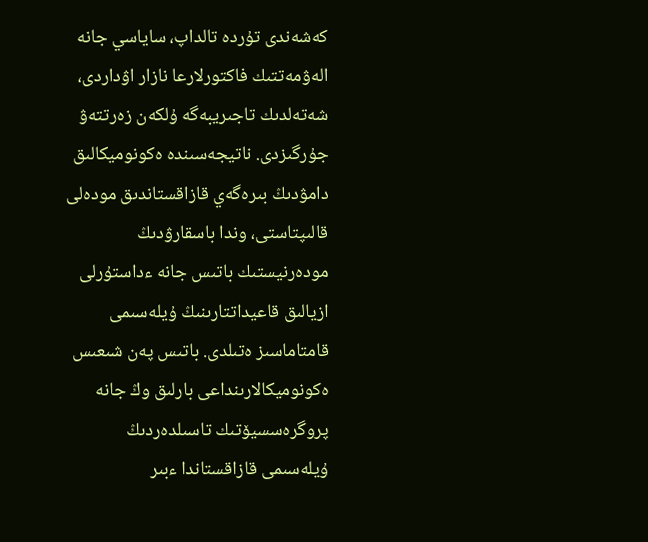كەشەندى تۇردە تالداپ، ساياسي جانە الەۋمەتتىك فاكتورلارعا نازار اۋداردى، شەتەلدىك تاجىريبەگە ۇلكەن زەرتتەۋ جۇرگىزدى. ناتيجەسىندە ەكونوميكالىق دامۋدىڭ بىرەگەي قازاقستاندىق مودەلى قالىپتاستى، وندا باسقارۋدىڭ مودەرنيستىك باتىس جانە ءداستۇرلى ازيالىق قاعيداتتارىنىڭ ۇيلەسىمى قامتاماسىز ەتىلدى. باتىس پەن شىعىس ەكونوميكالارىنداعى بارلىق وڭ جانە پروگرەسسيۆتىك تاسىلدەردىڭ ۇيلەسىمى قازاقستاندا ءبىر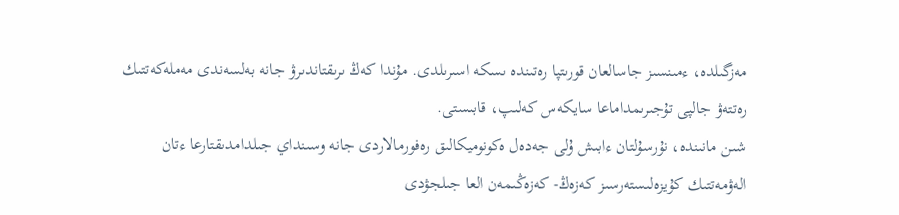مەزگىلدە، ءمىنسىز جاسالعان قورىتپا رەتىندە ىسكە اسىرىلدى. مۇندا كەڭ ىرىقتاندىرۋ جانە بەلسەندى مەملەكەتتىك رەتتەۋ جالپى تۇجىرىمداماعا سايكەس كەلىپ، قابىستى.
شىن مانىندە، نۇرسۇلتان ءابىش ۇلى جەدەل ەكونوميكالىق رەفورمالاردى جانە وسىنداي جىلدامدىقتارعا ءتان الەۋمەتتىك كۇيزەلىستەرسىز كەزەڭ- كەزەڭىمەن العا جىلجۋدى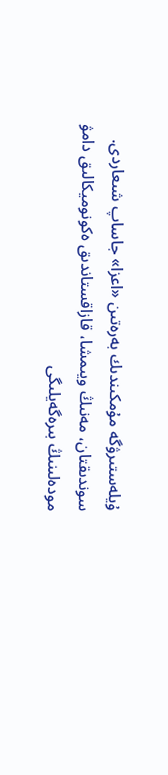ۇيلەستىرۋگە مۇمكىندىك بەرەتىن «اعزا» جاساپ شىعاردى. سوندىقتان، مەنىڭ ويىمشا، قازاقستاندىق ەكونوميكالىق دامۋ مودەلىنىڭ بىرەگەيلىگى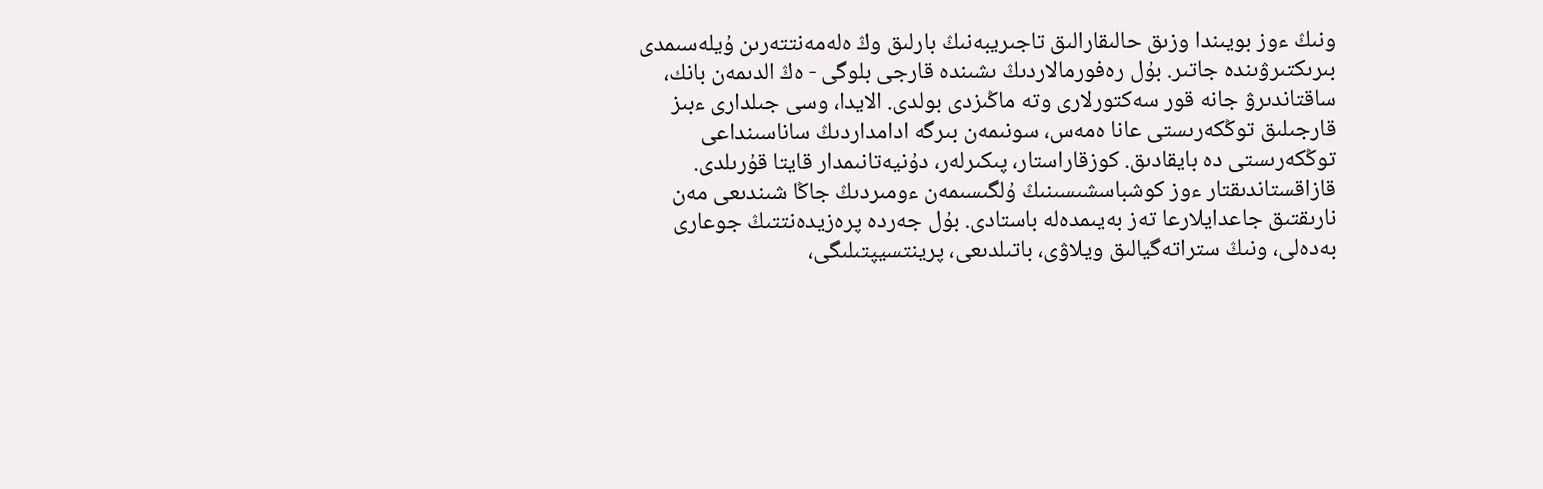ونىڭ ءوز بويىندا وزىق حالىقارالىق تاجىريبەنىڭ بارلىق وڭ ەلەمەنتتەرىن ۇيلەسىمدى بىرىكتىرۋىندە جاتىر. بۇل رەفورمالاردىڭ ىشىندە قارجى بلوگى - ەڭ الدىمەن بانك، ساقتاندىرۋ جانە قور سەكتورلارى وتە ماڭىزدى بولدى. الايدا، وسى جىلدارى ءبىز قارجىلىق توڭكەرىستى عانا ەمەس، سونىمەن بىرگە ادامداردىڭ ساناسىنداعى توڭكەرىستى دە بايقادىق. كوزقاراستار، پىكىرلەر، دۇنيەتانىمدار قايتا قۇرىلدى.
قازاقستاندىقتار ءوز كوشباسشىسىنىڭ ۇلگىسىمەن ءومىردىڭ جاڭا شىندىعى مەن نارىقتىق جاعدايلارعا تەز بەيىمدەلە باستادى. بۇل جەردە پرەزيدەنتتىڭ جوعارى بەدەلى، ونىڭ ستراتەگيالىق ويلاۋى، باتىلدىعى، پرينتسيپتىلىگى،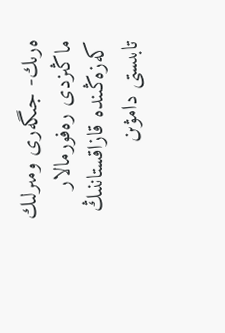ەرىك- جىگەرى ومىرلىك ماڭىزدى رەفورمالار كەزەڭىندە قازاقستاننىڭ تابىستى دامۋىن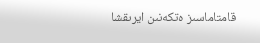قامتاماسىز ەتكەنىن ايرىقشا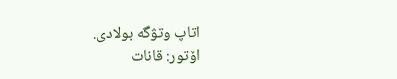اتاپ وتۋگە بولادى.
اۆتور: قانات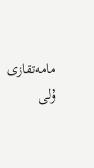مامەتقازى ۇلى